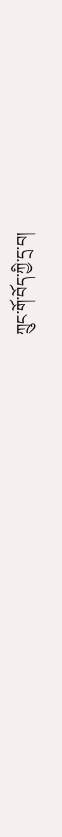ཀྲུང་གོ་བོད་ཀྱི་དྲ་བ།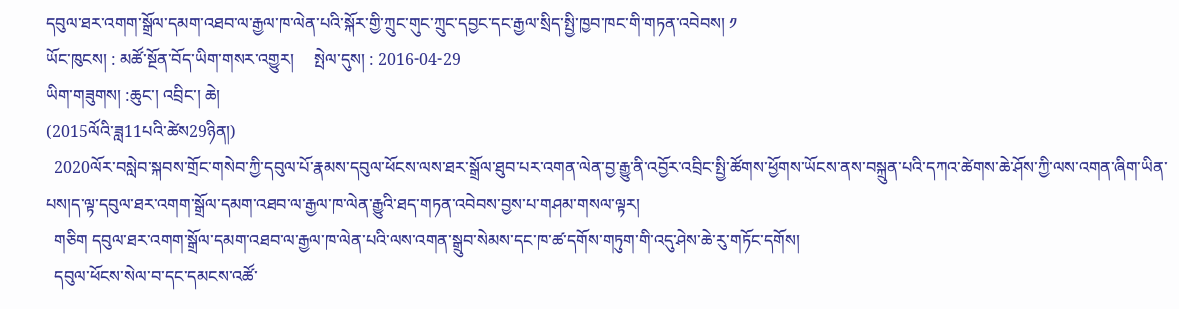དབུལ་ཐར་འགག་སྒྲོལ་དམག་འཐབ་ལ་རྒྱལ་ཁ་ལེན་པའི་སྐོར་གྱི་ཀྲུང་གུང་ཀྲུང་དབྱང་དང་རྒྱལ་སྲིད་སྤྱི་ཁྱབ་ཁང་གི་གཏན་འབེབས། ༡
ཡོང་ཁུངས། : མཚོ་སྔོན་བོད་ཡིག་གསར་འགྱུར།     སྤེལ་དུས། : 2016-04-29
ཡིག་གཟུགས། :ཆུང་། འབྲིང་། ཆེ།
(2015ལོའི་ཟླ11པའི་ཚེས29ཉིན།)
  2020ལོར་བསླེབ་སྐབས་གྲོང་གསེབ་ཀྱི་དབུལ་པོ་རྣམས་དབུལ་ཕོངས་ལས་ཐར་སྒྲོལ་ཐུབ་པར་འགན་ལེན་བྱ་རྒྱུ་ནི་འབྱོར་འབྲིང་སྤྱི་ཚོགས་ཕྱོགས་ཡོངས་ནས་བསྐྲུན་པའི་དཀའ་ཚེགས་ཆེ་ཤོས་ཀྱི་ལས་འགན་ཞིག་ཡིན་པས།ད་ལྟ་དབུལ་ཐར་འགག་སྒྲོལ་དམག་འཐབ་ལ་རྒྱལ་ཁ་ལེན་རྒྱུའི་ཐད་གཏན་འབེབས་བྱས་པ་གཤམ་གསལ་ལྟར།
  གཅིག དབུལ་ཐར་འགག་སྒྲོལ་དམག་འཐབ་ལ་རྒྱལ་ཁ་ལེན་པའི་ལས་འགན་སྒྲུབ་སེམས་དང་ཁ་ཚ་དགོས་གཏུག་གི་འདུ་ཤེས་ཆེ་རུ་གཏོང་དགོས།
  དབུལ་ཕོངས་སེལ་བ་དང་དམངས་འཚོ་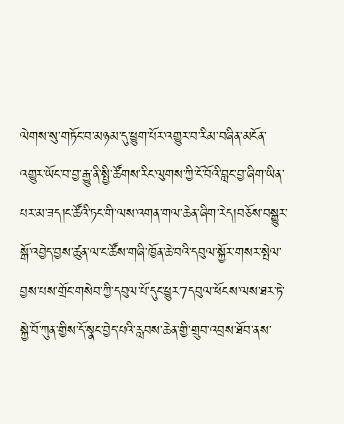ལེགས་སུ་གཏོང་བ་མཉམ་དུ་ཕྱུག་པོར་འགྱུར་བ་རིམ་བཞིན་མངོན་འགྱུར་ཡོང་བ་བྱ་རྒྱུ་ནི་སྤྱི་ཚོགས་རིང་ལུགས་ཀྱི་ངོ་བོའི་བླང་བྱ་ཞིག་ཡིན་པར་མ་ཟད།ང་ཚོའི་ཏང་གི་ལས་འགན་གལ་ཆེན་ཞིག་རེད།བཅོས་བསྒྱུར་སྒོ་འབྱེད་བྱས་ཚུན་ལ་ང་ཚོས་གཞི་ཁྱོན་ཆེ་བའི་དབུལ་སྐྱོར་གསར་སྤེལ་བྱས་པས་གྲོང་གསེབ་ཀྱི་དབུལ་པོ་དུང་ཕྱུར7དབུལ་ཕོངས་ལས་ཐར་ཏེ་སྐྱེ་བོ་ཀུན་གྱིས་དོ་སྣང་བྱེད་པའི་རླབས་ཆེན་གྱི་གྲུབ་འབྲས་ཐོབ་ནས་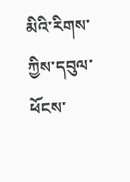མིའི་རིགས་ཀྱིས་དབུལ་ཕོངས་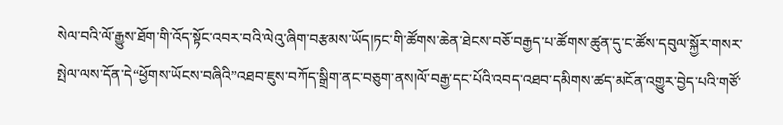སེལ་བའི་ལོ་རྒྱུས་ཐོག་གི་འོད་སྟོང་འབར་བའི་ལེའུ་ཞིག་བརྩམས་ཡོད།ཏང་གི་ཚོགས་ཆེན་ཐེངས་བཅོ་བརྒྱད་པ་ཚོགས་ཚུན་དུ་ང་ཚོས་དབུལ་སྐྱོར་གསར་སྤེལ་ལས་དོན་དེ“ཕྱོགས་ཡོངས་བཞིའི”འཐབ་ཇུས་བཀོད་སྒྲིག་ནང་བཅུག་ནས།ལོ་བརྒྱ་དང་པོའི་འབད་འཐབ་དམིགས་ཚད་མངོན་འགྱུར་བྱེད་པའི་གཙོ་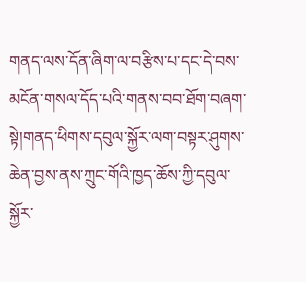གནད་ལས་དོན་ཞིག་ལ་བརྩིས་པ་དང་དེ་བས་མངོན་གསལ་དོད་པའི་གནས་བབ་ཐོག་བཞག་སྟེ།གནད་ཕིགས་དབུལ་སྐྱོར་ལག་བསྟར་ཤུགས་ཆེན་བྱས་ནས་ཀྲུང་གོའི་ཁྱད་ཆོས་ཀྱི་དབུལ་སྐྱོར་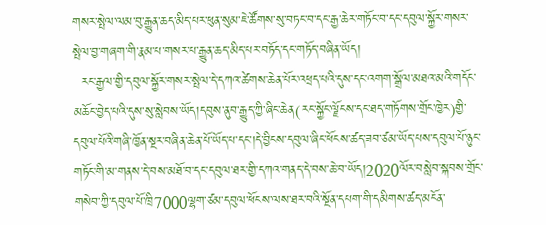གསར་སྤེལ་ལམ་བུ་རྒྱུན་ཆད་མིད་པར་ཕུན་སུམ་ཇེ་ཚོགས་སུ་བཏང་བ་དང་རྒྱ་ཆེར་གཏོང་བ་དང་དབུལ་སྐྱོར་གསར་སྤེལ་བྱ་གཞག་གི་རྣམ་པ་གསར་པ་རྒྱུན་ཆད་མིད་པར་བཏོད་དང་གཏོད་བཞིན་ཡོད།
  རང་རྒྱལ་གྱི་དབུལ་སྐྱོར་གསར་སྤེལ་དེ་དཀའ་ཚེགས་ཆེན་པོར་འཕྲད་པའི་དུས་དང་འགག་སྒྲོལ་མཐའ་མའི་གདོང་མཆོང་བྱེད་པའི་དུས་སུ་སླེབས་ཡོད།དབུས་ནུབ་རྒྱུད་ཀྱི་ཞིང་ཆེན(རང་སྐྱོང་ལྗོངས་དང་ཐད་གཏོགས་གྲོང་ཁྱེར)གྱི་དབུལ་པོའི་གཞི་ཁྱོན་སྔར་བཞིན་ཆེན་པོ་ཡོད་པ་དང་།དེ་བྱིངས་དབུལ་ཞིང་ཕོངས་ཚད་ཟབ་ཙམ་ཡོད་པས་དབུལ་པོ་ཉུང་གཏོང་གི་མ་གནས་དེ་བས་མཐོ་བ་དང་དབུལ་ཐར་གྱི་དཀའ་གནད་དེ་བས་ཆེ་བ་ཡོད།2020ལོར་བསླེབ་སྐབས་གྲོང་གསེབ་ཀྱི་དབུལ་པོ་ཁྲི7000ལྷག་ཙམ་དབུལ་ཕོངས་ལས་ཐར་བའི་སྔོན་དཔག་གི་དམིགས་ཚད་མངོན་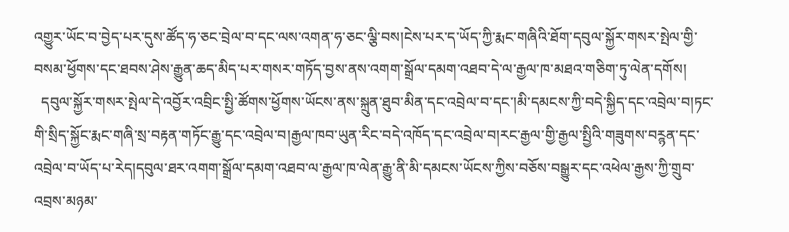འགྱུར་ཡོང་བ་བྱེད་པར་དུས་ཚོད་ཧ་ཅང་བྲེལ་བ་དང་ལས་འགན་ཧ་ཅང་ལྕི་བས།ངེས་པར་ད་ཡོད་ཀྱི་རྨང་གཞིའི་ཐོག་དབུལ་སྐྱོར་གསར་སྤེལ་གྱི་བསམ་ཕྱོགས་དང་ཐབས་ཤེས་རྒྱུན་ཆད་མིད་པར་གསར་གཏོད་བྱས་ནས་འགག་སྒྲོལ་དམག་འཐབ་དེ་ལ་རྒྱལ་ཁ་མཐའ་གཅིག་ཏུ་ལེན་དགོས།
  དབུལ་སྐྱོར་གསར་སྤེལ་དེ་འབྱོར་འབྲིང་སྤྱི་ཚོགས་ཕྱོགས་ཡོངས་ནས་སྐྲུན་ཐུབ་མིན་དང་འབྲེལ་བ་དང་།མི་དམངས་ཀྱི་བདེ་སྐྱིད་དང་འབྲེལ་བ།ཏང་གི་སྲིད་སྐྱོང་རྨང་གཞི་སྲ་བརྟན་གཏོང་རྒྱུ་དང་འབྲེལ་བ།རྒྱལ་ཁབ་ཡུན་རིང་བདེ་འཁོད་དང་འབྲེལ་བ།རང་རྒྱལ་གྱི་རྒྱལ་སྤྱིའི་གཟུགས་བཪྙན་དང་འབྲེལ་བ་ཡོད་པ་རེད།དབུལ་ཐར་འགག་སྒྲོལ་དམག་འཐབ་ལ་རྒྱལ་ཁ་ལེན་རྒྱུ་ནི་མི་དམངས་ཡོངས་ཀྱིས་བཅོས་བསྒྱུར་དང་འཕེལ་རྒྱས་ཀྱི་གྲུབ་འབྲས་མཉམ་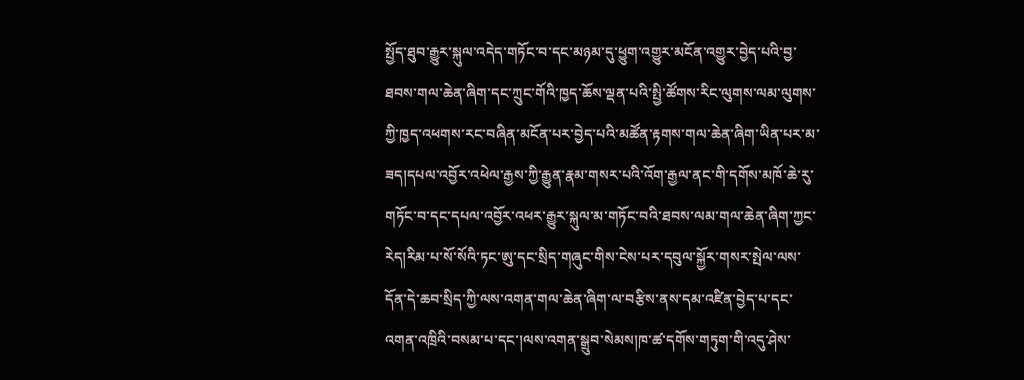སྤྱོད་ཐུབ་རྒྱུར་སྐུལ་འདེད་གཏོང་བ་དང་མཉམ་དུ་ཕྱུག་འགྱུར་མངོན་འགྱུར་བྱེད་པའི་བྱ་ཐབས་གལ་ཆེན་ཞིག་དང་ཀྲུང་གོའི་ཁྱད་ཆོས་ལྡན་པའི་སྤྱི་ཚོགས་རིང་ལུགས་ལམ་ལུགས་ཀྱི་ཁྱད་འཕགས་རང་བཞིན་མངོན་པར་བྱེད་པའི་མཚོན་རྟགས་གལ་ཆེན་ཞིག་ཡིན་པར་མ་ཟད།དཔལ་འབྱོར་འཕེལ་རྒྱས་ཀྱི་རྒྱུན་རྣམ་གསར་པའི་འོག་རྒྱལ་ནང་གི་དགོས་མཁོ་ཆེ་རུ་གཏོང་བ་དང་དཔལ་འབྱོར་འཕར་རྒྱུར་སྐུལ་མ་གཏོང་བའི་ཐབས་ལམ་གལ་ཆེན་ཞིག་ཀྱང་རེད།རིམ་པ་སོ་སོའི་ཏང་ཨུ་དང་སྲིད་གཞུང་གིས་ངེས་པར་དབུལ་སྐྱོར་གསར་སྤེལ་ལས་དོན་དེ་ཆབ་སྲིད་ཀྱི་ལས་འགན་གལ་ཆེན་ཞིག་ལ་བརྩིས་ནས་དམ་འཛིན་བྱེད་པ་དང་འགན་འཁྲིའི་བསམ་པ་དང་།ལས་འགན་སྒྲུབ་སེམས།ཁ་ཚ་དགོས་གཏུག་གི་འདུ་ཤེས་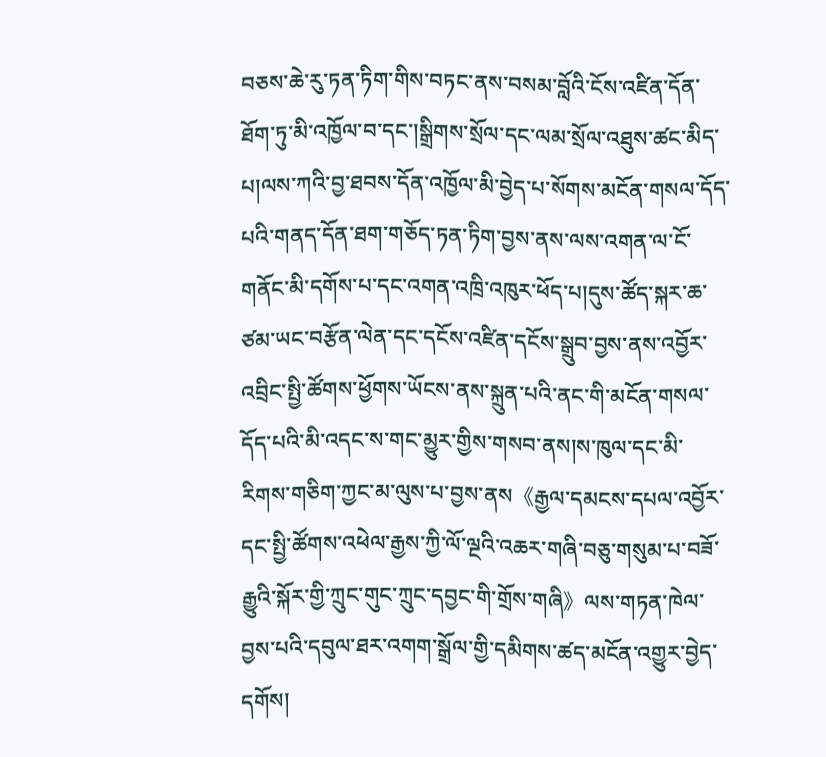བཅས་ཆེ་རུ་ཏན་ཏིག་གིས་བཏང་ནས་བསམ་བློའི་ངོས་འཛིན་དོན་ཐོག་ཏུ་མི་འཁྱོལ་བ་དང་།སྒྲིགས་སྲོལ་དང་ལམ་སྲོལ་འཐུས་ཚང་མིད་པ།ལས་ཀའི་བྱ་ཐབས་དོན་འཁྱོལ་མི་བྱེད་པ་སོགས་མངོན་གསལ་དོད་པའི་གནད་དོན་ཐག་གཅོད་ཏན་ཏིག་བྱས་ནས་ལས་འགན་ལ་ངོ་གནོང་མི་དགོས་པ་དང་འགན་འཁྲི་འཁུར་ཕོད་པ།དུས་ཚོད་སྐར་ཆ་ཙམ་ཡང་བརྩོན་ལེན་དང་དངོས་འཛིན་དངོས་སྒྲུབ་བྱས་ནས་འབྱོར་འབྲིང་སྤྱི་ཚོགས་ཕྱོགས་ཡོངས་ནས་སྐྲུན་པའི་ནང་གི་མངོན་གསལ་དོད་པའི་མི་འདང་ས་གང་མྱུར་གྱིས་གསབ་ནས།ས་ཁུལ་དང་མི་རིགས་གཅིག་ཀྱང་མ་ལུས་པ་བྱས་ནས《རྒྱལ་དམངས་དཔལ་འབྱོར་དང་སྤྱི་ཚོགས་འཕེལ་རྒྱས་ཀྱི་ལོ་ལྔའི་འཆར་གཞི་བཅུ་གསུམ་པ་བཟོ་རྒྱུའི་སྐོར་གྱི་ཀྲུང་གུང་ཀྲུང་དབྱང་གི་གྲོས་གཞི》ལས་གཏན་ཁེལ་བྱས་པའི་དབུལ་ཐར་འགག་སྒྲོལ་གྱི་དམིགས་ཚད་མངོན་འགྱུར་བྱེད་དགོས།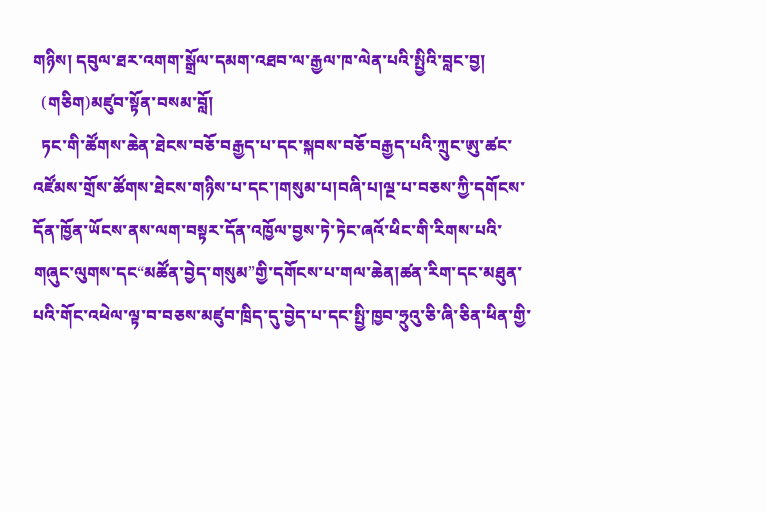གཉིས། དབུལ་ཐར་འགག་སྒྲོལ་དམག་འཐབ་ལ་རྒྱལ་ཁ་ལེན་པའི་སྤྱིའི་བླང་བྱ།
  (གཅིག)མཛུབ་སྟོན་བསམ་བློ།
  ཏང་གི་ཚོགས་ཆེན་ཐེངས་བཅོ་བརྒྱད་པ་དང་སྐབས་བཅོ་བརྒྱད་པའི་ཀྲུང་ཨུ་ཚང་འཛོམས་གྲོས་ཚོགས་ཐེངས་གཉིས་པ་དང་།གསུམ་པ།བཞི་པ།ལྔ་པ་བཅས་ཀྱི་དགོངས་དོན་ཁྱོན་ཡོངས་ནས་ལག་བསྟར་དོན་འཁྱོལ་བྱས་ཏེ་ཏེང་ཞའོ་ཕིང་གི་རིགས་པའི་གཞུང་ལུགས་དང“མཚོན་བྱེད་གསུམ”གྱི་དགོངས་པ་གལ་ཆེན།ཚན་རིག་དང་མཐུན་པའི་གོང་འཕེལ་ལྟ་བ་བཅས་མཛུབ་ཁྲིད་དུ་བྱེད་པ་དང་སྤྱི་ཁྱབ་ཧྲུའུ་ཅི་ཞི་ཅིན་ཕིན་གྱི་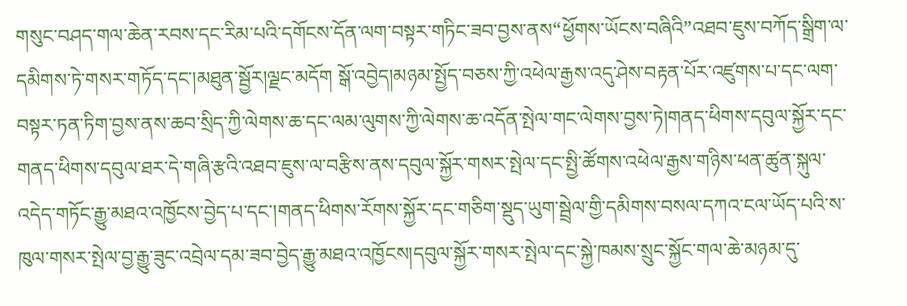གསུང་བཤད་གལ་ཆེན་རབས་དང་རིམ་པའི་དགོངས་དོན་ལག་བསྟར་གཏིང་ཟབ་བྱས་ནས“ཕྱོགས་ཡོངས་བཞིའི”འཐབ་ཇུས་བཀོད་སྒྲིག་ལ་དམིགས་ཏེ་གསར་གཏོད་དང་།མཐུན་སྦྱོར།ལྗང་མདོག སྒོ་འབྱེད།མཉམ་སྤྱོད་བཅས་ཀྱི་འཕེལ་རྒྱས་འདུ་ཤེས་བརྟན་པོར་འཛུགས་པ་དང་ལག་བསྟར་ཏན་ཏིག་བྱས་ནས་ཆབ་སྲིད་ཀྱི་ལེགས་ཆ་དང་ལམ་ལུགས་ཀྱི་ལེགས་ཆ་འདོན་སྤེལ་གང་ལེགས་བྱས་ཏེ།གནད་ཕིགས་དབུལ་སྐྱོར་དང་གནད་ཕིགས་དབུལ་ཐར་དེ་གཞི་རྩའི་འཐབ་ཇུས་ལ་བརྩིས་ནས་དབུལ་སྐྱོར་གསར་སྤེལ་དང་སྤྱི་ཚོགས་འཕེལ་རྒྱས་གཉིས་ཕན་ཚུན་སྐུལ་འདེད་གཏོང་རྒྱུ་མཐའ་འཁྱོངས་བྱེད་པ་དང་།གནད་ཕིགས་རོགས་སྐྱོར་དང་གཅིག་སྡུད་ཡུག་སྦྲེལ་གྱི་དམིགས་བསལ་དཀའ་ངལ་ཡོད་པའི་ས་ཁུལ་གསར་སྤེལ་བྱ་རྒྱུ་ཟུང་འབྲེལ་དམ་ཟབ་བྱེད་རྒྱུ་མཐའ་འཁྱོངས།དབུལ་སྐྱོར་གསར་སྤེལ་དང་སྐྱེ་ཁམས་སྲུང་སྐྱོང་གལ་ཆེ་མཉམ་དུ་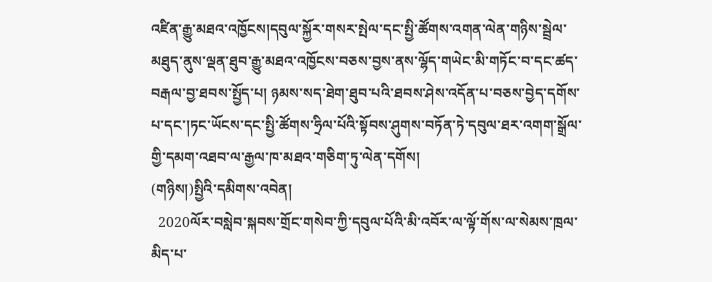འཛིན་རྒྱུ་མཐའ་འཁྱོངས།དབུལ་སྐྱོར་གསར་སྤེལ་དང་སྤྱི་ཚོགས་འགན་ལེན་གཉིས་སྦྲེལ་མཐུད་ནུས་ལྡན་ཐུབ་རྒྱུ་མཐའ་འཁྱོངས་བཅས་བྱས་ནས་ལྷོད་གཡེང་མི་གཏོང་བ་དང་ཚད་བརྒལ་བྱ་ཐབས་སྤྱོད་པ། ཉམས་སད་ཐེག་ཐུབ་པའི་ཐབས་ཤེས་འདོན་པ་བཅས་བྱེད་དགོས་པ་དང་།ཏང་ཡོངས་དང་སྤྱི་ཚོགས་ཧྲིལ་པོའི་སྟོབས་ཤུགས་བཏོན་ཏེ་དབུལ་ཐར་འགག་སྒྲོལ་གྱི་དམག་འཐབ་ལ་རྒྱལ་ཁ་མཐའ་གཅིག་ཏུ་ལེན་དགོས།
(གཉིས།)སྤྱིའི་དམིགས་འབེན།
  2020ལོར་བསླེབ་སྐབས་གྲོང་གསེབ་ཀྱི་དབུལ་པོའི་མི་འབོར་ལ་ལྟོ་གོས་ལ་སེམས་ཁྲལ་མིད་པ་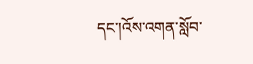དང་།འོས་འགན་སློབ་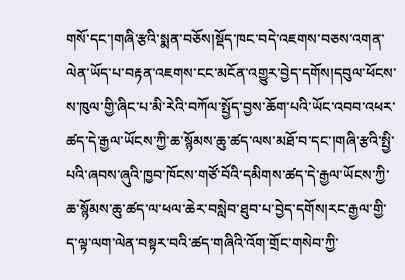གསོ་དང་།གཞི་རྩའི་སྨན་བཅོས།སྡོད་ཁང་བདེ་འཇགས་བཅས་འགན་ལེན་ཡོད་པ་བརྟན་འཇགས་ངང་མངོན་འགྱུར་བྱེད་དགོས།དབུལ་ཕོངས་ས་ཁུལ་གྱི་ཞིང་པ་མི་རེའི་བཀོལ་སྤྱོད་བྱས་ཆོག་པའི་ཡོང་འབབ་འཕར་ཚད་དེ་རྒྱལ་ཡོངས་ཀྱི་ཆ་སྙོམས་ཆུ་ཚད་ལས་མཐོ་བ་དང་།གཞི་རྩའི་སྤྱི་པའི་ཞབས་ཞུའི་ཁྱབ་ཁོངས་གཙོ་བོའི་དམིགས་ཚད་དེ་རྒྱལ་ཡོངས་ཀྱི་ཆ་སྙོམས་ཆུ་ཚད་ལ་ཕལ་ཆེར་བསླེབ་ཐུབ་པ་བྱེད་དགོས།རང་རྒྱལ་གྱི་ད་ལྟ་ལག་ལེན་བསྟར་བའི་ཚད་གཞིའི་འོག་གྲོང་གསེབ་ཀྱི་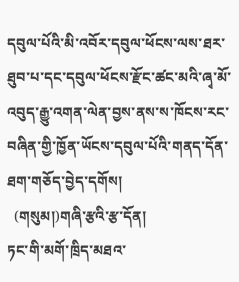དབུལ་པོའི་མི་འབོར་དབུལ་ཕོངས་ལས་ཐར་ཐུབ་པ་དང་དབུལ་ཕོངས་རྫོང་ཚང་མའི་ཞྭ་མོ་འབུད་རྒྱུ་འགན་ལེན་བྱས་ནས་ས་ཁོངས་རང་བཞིན་གྱི་ཁྱོན་ཡོངས་དབུལ་པོའི་གནད་དོན་ཐག་གཅོད་བྱེད་དགོས།
  (གསུམ།)གཞི་རྩའི་རྩ་དོན།
ཏང་གི་མགོ་ཁྲིད་མཐའ་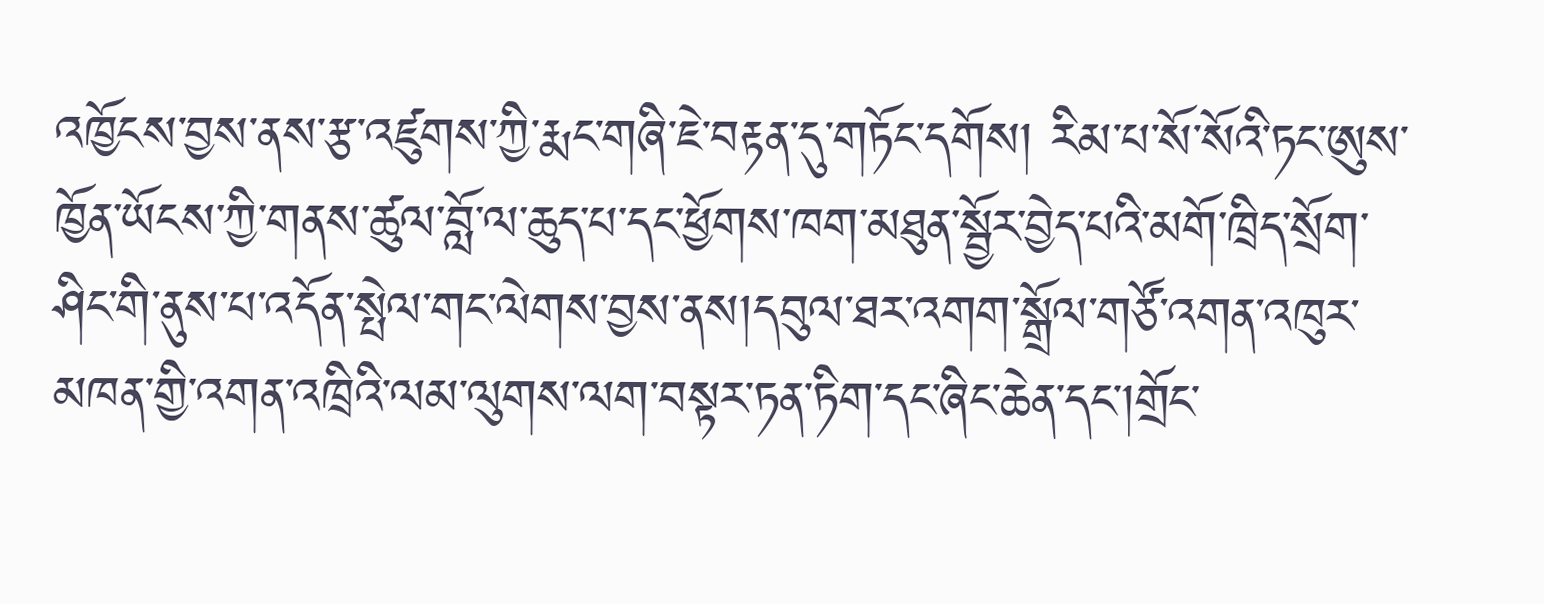འཁྱོངས་བྱས་ནས་རྩ་འཛུགས་ཀྱི་རྨང་གཞི་ཇེ་བརྟན་དུ་གཏོང་དགོས། རིམ་པ་སོ་སོའི་ཏང་ཨུས་ཁྱོན་ཡོངས་ཀྱི་གནས་ཚུལ་བློ་ལ་ཆུད་པ་དང་ཕྱོགས་ཁག་མཐུན་སྦྱོར་བྱེད་པའི་མགོ་ཁྲིད་སྲོག་ཤིང་གི་ནུས་པ་འདོན་སྤེལ་གང་ལེགས་བྱས་ནས།དབུལ་ཐར་འགག་སྒྲོལ་གཙོ་འགན་འཁུར་མཁན་གྱི་འགན་འཁྲིའི་ལམ་ལུགས་ལག་བསྟར་ཏན་ཏིག་དང་ཞིང་ཆེན་དང་།གྲོང་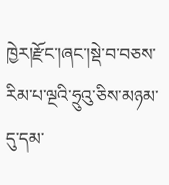ཁྱེར།རྫོང་།ཞང་།སྡེ་བ་བཅས་རིམ་པ་ལྔའི་ཧྲུའུ་ཅིས་མཉམ་དུ་དམ་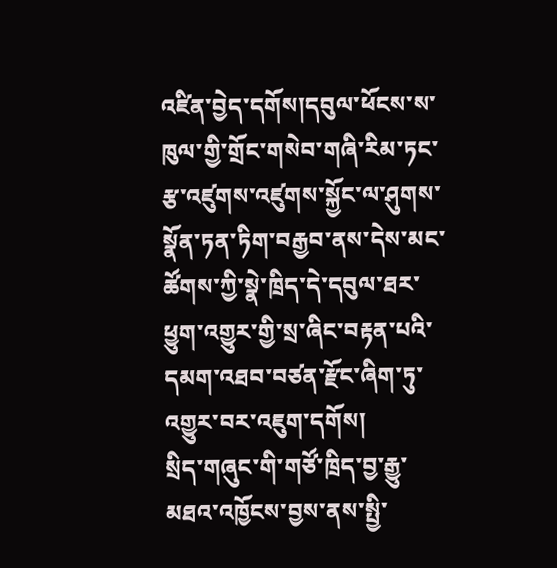འཛིན་བྱེད་དགོས།དབུལ་ཕོངས་ས་ཁུལ་གྱི་གྲོང་གསེབ་གཞི་རིམ་ཏང་རྩ་འཛུགས་འཛུགས་སྐྱོང་ལ་ཤུགས་སྣོན་ཏན་ཏིག་བརྒྱབ་ནས་དེས་མང་ཚོགས་ཀྱི་སྣེ་ཁྲིད་དེ་དབུལ་ཐར་ཕྱུག་འགྱུར་གྱི་སྲ་ཞིང་བརྟན་པའི་དམག་འཐབ་བཙན་རྫོང་ཞིག་ཏུ་འགྱུར་བར་འཇུག་དགོས།
སྲིད་གཞུང་གི་གཙོ་ཁྲིད་བྱ་རྒྱུ་མཐའ་འཁྱོངས་བྱས་ནས་སྤྱི་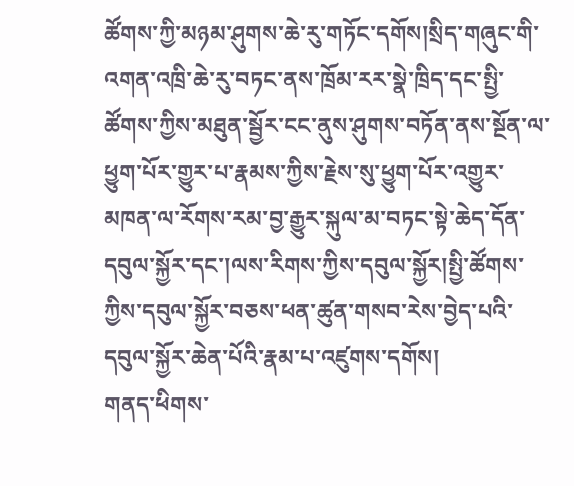ཚོགས་ཀྱི་མཉམ་ཤུགས་ཆེ་རུ་གཏོང་དགོས།སྲིད་གཞུང་གི་འགན་འཁྲི་ཆེ་རུ་བཏང་ནས་ཁྲོམ་རར་སྣེ་ཁྲིད་དང་སྤྱི་ཚོགས་ཀྱིས་མཐུན་སྦྱོར་ངང་ནུས་ཤུགས་བཏོན་ནས་སྔོན་ལ་ཕྱུག་པོར་གྱུར་པ་རྣམས་ཀྱིས་རྗེས་སུ་ཕྱུག་པོར་འགྱུར་མཁན་ལ་རོགས་རམ་བྱ་རྒྱུར་སྐུལ་མ་བཏང་སྟེ་ཆེད་དོན་དབུལ་སྐྱོར་དང་།ལས་རིགས་ཀྱིས་དབུལ་སྐྱོར།སྤྱི་ཚོགས་ཀྱིས་དབུལ་སྐྱོར་བཅས་ཕན་ཚུན་གསབ་རེས་བྱེད་པའི་དབུལ་སྐྱོར་ཆེན་པོའི་རྣམ་པ་འཛུགས་དགོས།
གནད་ཕིགས་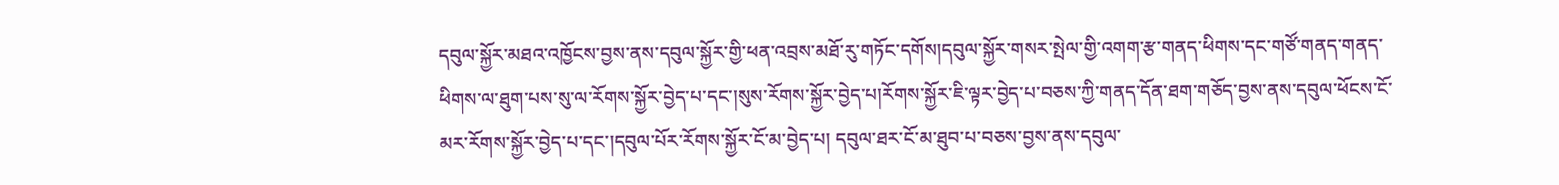དབུལ་སྐྱོར་མཐའ་འཁྱོངས་བྱས་ནས་དབུལ་སྐྱོར་གྱི་ཕན་འབྲས་མཐོ་རུ་གཏོང་དགོས།དབུལ་སྐྱོར་གསར་སྤེལ་གྱི་འགག་རྩ་གནད་ཕིགས་དང་གཙོ་གནད་གནད་ཕིགས་ལ་ཐུག་པས་སུ་ལ་རོགས་སྐྱོར་བྱེད་པ་དང་།སུས་རོགས་སྐྱོར་བྱེད་པ།རོགས་སྐྱོར་ཇི་ལྟར་བྱེད་པ་བཅས་ཀྱི་གནད་དོན་ཐག་གཅོད་བྱས་ནས་དབུལ་ཕོངས་ངོ་མར་རོགས་སྐྱོར་བྱེད་པ་དང་།དབུལ་པོར་རོགས་སྐྱོར་ངོ་མ་བྱེད་པ། དབུལ་ཐར་ངོ་མ་ཐུབ་པ་བཅས་བྱས་ནས་དབུལ་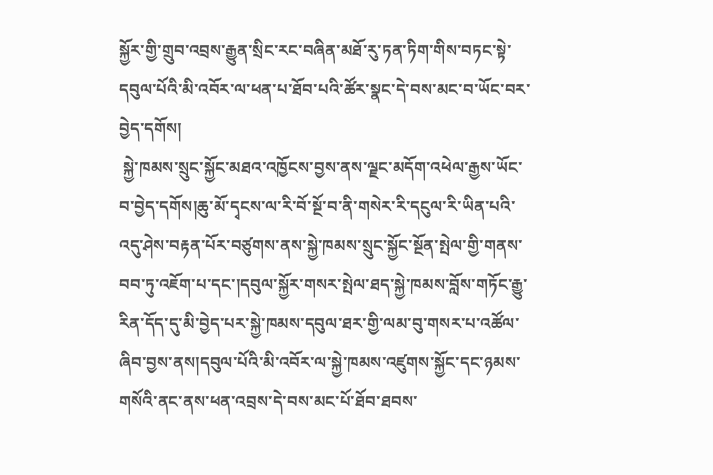སྐྱོར་གྱི་གྲུབ་འབྲས་རྒྱུན་སྲིང་རང་བཞིན་མཐོ་རུ་ཏན་ཏིག་གིས་བཏང་སྟེ་དབུལ་པོའི་མི་འབོར་ལ་ཕན་པ་ཐོབ་པའི་ཚོར་སྣང་དེ་བས་མང་བ་ཡོང་བར་བྱེད་དགོས།
 སྐྱེ་ཁམས་སྲུང་སྐྱོང་མཐའ་འཁྱོངས་བྱས་ནས་ལྗང་མདོག་འཕེལ་རྒྱས་ཡོང་བ་བྱེད་དགོས།ཆུ་མོ་དྭངས་ལ་རི་བོ་སྔོ་བ་ནི་གསེར་རི་དངུལ་རི་ཡིན་པའི་འདུ་ཤེས་བརྟན་པོར་བཙུགས་ནས་སྐྱེ་ཁམས་སྲུང་སྐྱོང་སྔོན་སྤེལ་གྱི་གནས་བབ་ཏུ་འཇོག་པ་དང་།དབུལ་སྐྱོར་གསར་སྤེལ་ཐད་སྐྱེ་ཁམས་བློས་གཏོང་རྒྱུ་རིན་དོད་དུ་མི་བྱེད་པར་སྐྱེ་ཁམས་དབུལ་ཐར་གྱི་ལམ་བུ་གསར་པ་འཚོལ་ཞིབ་བྱས་ནས།དབུལ་པོའི་མི་འབོར་ལ་སྐྱེ་ཁམས་འཛུགས་སྐྱོང་དང་ཉམས་གསོའི་ནང་ནས་ཕན་འབྲས་དེ་བས་མང་པོ་ཐོབ་ཐབས་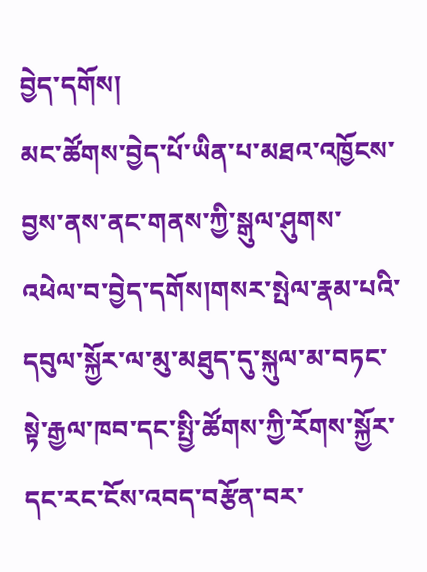བྱེད་དགོས།
མང་ཚོགས་བྱེད་པོ་ཡིན་པ་མཐའ་འཁྱོངས་བྱས་ནས་ནང་གནས་ཀྱི་སྒུལ་ཤུགས་འཕེལ་བ་བྱེད་དགོས།གསར་སྤེལ་རྣམ་པའི་དབུལ་སྐྱོར་ལ་མུ་མཐུད་དུ་སྐུལ་མ་བཏང་སྟེ་རྒྱལ་ཁབ་དང་སྤྱི་ཚོགས་ཀྱི་རོགས་སྐྱོར་དང་རང་ངོས་འབད་བརྩོན་བར་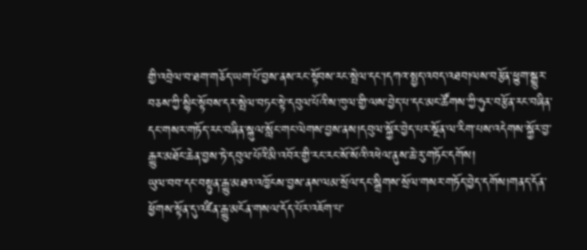གྱི་འབྲེལ་བ་ཐག་གཅོད་ཡག་པོ་བྱས་ནས་རང་སྟོབས་རང་སྤེལ་དང་།དཀའ་སྤྱད་འབད་འཐབ།ལས་བརྩོན་ཕྱུག་སྒྱུར་བཅས་ཀྱི་སྙིང་སྟོབས་དར་སྤེལ་བཏང་སྟེ་དབུལ་པོའི་ས་ཁུལ་གྱི་ལས་བྱེད་པ་དང་མང་ཚོགས་ཀྱི་ཧུར་བརྩོན་རང་བཞིན་དང་གསར་གཏོད་རང་བཞིན་སྐུལ་སློང་གང་ལེགས་བྱས་ནས།དབུལ་སྐྱོར་བྱེད་པར་སྔོན་ལ་རིག་པས་འདེགས་སྐྱོར་བྱ་རྒྱུར་མཐོང་ཆེན་བྱས་ཏེ་དབུལ་པོའི་མི་འབོར་གྱི་རང་རང་སོ་སོའི་འཕེལ་ནུས་ཆེ་རུ་གཏོང་དགོས།
ཡུལ་བབ་དང་བསྟུན་རྒྱུ་མཐའ་འཁྱོངས་བྱས་ནས་ལམ་སྲོལ་དང་སྒྲིགས་སྲོལ་གསར་གཏོད་བྱེད་དགོས།གནད་དོན་ཕྱོགས་སྟོན་དུ་འཛིན་རྒྱུ་མངོན་གསལ་དོད་པོར་འཇོག་པ་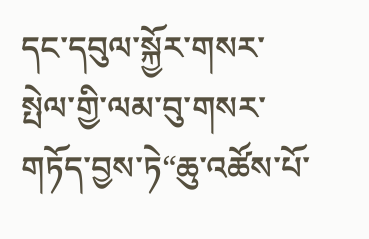དང་དབུལ་སྐྱོར་གསར་སྤེལ་གྱི་ལམ་བུ་གསར་གཏོད་བྱས་ཏེ“ཆུ་འཚོས་པོ་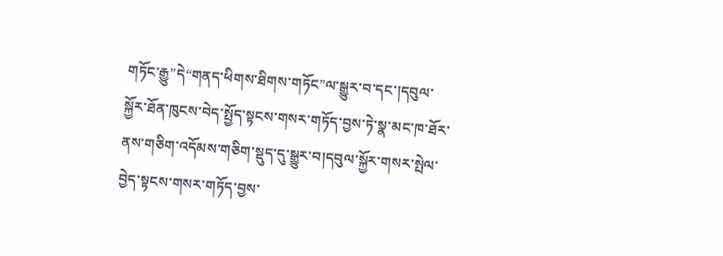གཏོང་རྒྱུ”དེ“གནད་ཕིགས་ཐིགས་གཏོང”ལ་སྒྱུར་བ་དང་།དབུལ་སྐྱོར་ཐོན་ཁུངས་བེད་སྤྱོད་སྟངས་གསར་གཏོད་བྱས་ཏེ་སྣ་མང་ཁ་ཐོར་ནས་གཅིག་འདོམས་གཅིག་སྡུད་དུ་སྒྱུར་བ།དབུལ་སྐྱོར་གསར་སྤེལ་བྱེད་སྟངས་གསར་གཏོད་བྱས་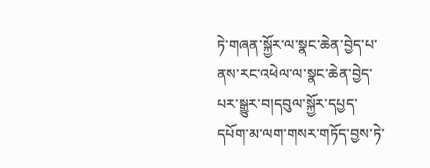ཏེ་གཞན་སྐྱོར་ལ་སྣང་ཆེན་བྱེད་པ་ནས་རང་འཕེལ་ལ་སྣང་ཆེན་བྱེད་པར་སྒྱུར་བ།དབུལ་སྐྱོར་དཔྱད་དཔོག་མ་ལག་གསར་གཏོད་བྱས་ཏེ་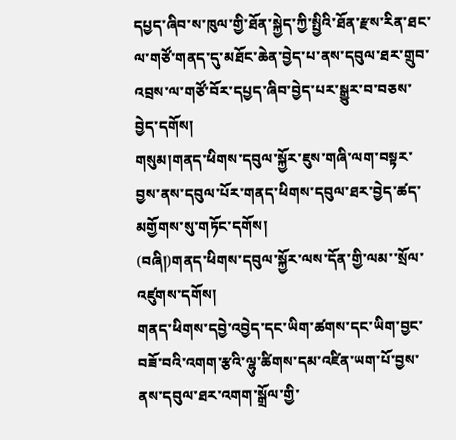དཔྱད་ཞིབ་ས་ཁུལ་གྱི་ཐོན་སྐྱེད་ཀྱི་སྤྱིའི་ཐོན་རྫས་རིན་ཐང་ལ་གཙོ་གནད་དུ་མཐོང་ཆེན་བྱེད་པ་ནས་དབུལ་ཐར་གྲུབ་འབྲས་ལ་གཙོ་བོར་དཔྱད་ཞིབ་བྱེད་པར་སྒྱུར་བ་བཅས་བྱེད་དགོས།
གསུམ།གནད་ཕིགས་དབུལ་སྐྱོར་ཇུས་གཞི་ལག་བསྟར་བྱས་ནས་དབུལ་པོར་གནད་ཕིགས་དབུལ་ཐར་བྱེད་ཚད་མགྱོགས་སུ་གཏོང་དགོས།
(བཞི།)གནད་ཕིགས་དབུལ་སྐྱོར་ལས་དོན་གྱི་ལམ་་སྲོལ་འཛུགས་དགོས།
གནད་ཕིགས་དབྱེ་འབྱེད་དང་ཡིག་ཚགས་དང་ཡིག་བྱང་བཟོ་བའི་འགག་རྩའི་ལྷུ་ཚིགས་དམ་འཛིན་ཡག་པོ་བྱས་ནས་དབུལ་ཐར་འགག་སྒྲོལ་གྱི་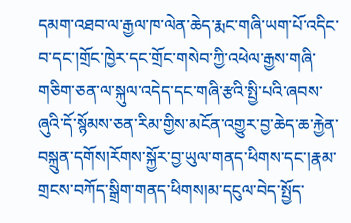དམག་འཐབ་ལ་རྒྱལ་ཁ་ལེན་ཆེད་རྨང་གཞི་ཡག་པོ་འདིང་བ་དང་།གྲོང་ཁྱེར་དང་གྲོང་གསེབ་ཀྱི་འཕེལ་རྒྱས་གཞི་གཅིག་ཅན་ལ་སྐུལ་འདེད་དང་གཞི་རྩའི་སྤྱི་པའི་ཞབས་ཞུའི་དོ་སྙོམས་ཅན་རིམ་གྱིས་མངོན་འགྱུར་བྱ་ཆེད་ཆ་རྐྱེན་བསྐྲུན་དགོས།རོགས་སྐྱོར་བྱ་ཡུལ་གནད་ཕིགས་དང་།རྣམ་གྲངས་བཀོད་སྒྲིག་གནད་ཕིགས།མ་དངུལ་བེད་སྤྱོད་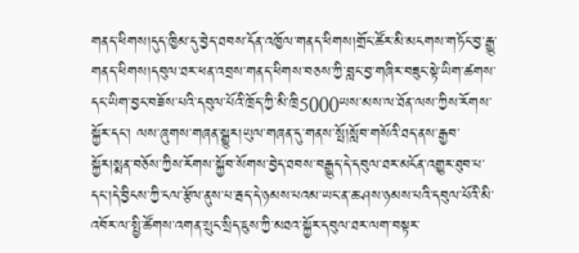གནད་ཕིགས།དུད་ཁྱིམ་དུ་བྱེད་ཐབས་དོན་འཁྱོལ་གནད་ཕིགས།གྲོང་ཚོར་མི་མངགས་གཏོང་བྱ་རྒྱུ་གནད་ཕིགས།དབུལ་ཐར་ཕན་འབྲས་གནད་ཕིགས་བཅས་ཀྱི་བླང་བྱ་གཞིར་བཟུང་སྟེ་ཡིག་ཚགས་དང་ཡིག་བྱང་བཟོས་པའི་དབུལ་པོའི་ཁྲོད་ཀྱི་མི་ཁྲི5000ཡས་མས་ལ་ཐོན་ལས་ཀྱིས་རོགས་སྐྱོར་དང་། ལས་ཞུགས་གཞན་སྒྱུར།ཡུལ་གཞན་དུ་གནས་སྤོ།སློབ་གསོའི་ཐད་ནས་རྒྱབ་སྐྱོར།སྨན་བཅོས་ཀྱིས་རོགས་སྐྱོབ་སོགས་བྱེད་ཐབས་བརྒྱུད་དེ་དབུལ་ཐར་མངོན་འགྱུར་ཐུབ་པ་དང་།དེ་བྱིངས་ཀྱི་ངལ་རྩོལ་ནུས་པ་རྦད་དེ་ཉམས་པའམ་ཡང་ན་ཆ་ཤས་ཉམས་པའི་དབུལ་པོའི་མི་འབོར་ལ་སྤྱི་ཚོགས་འགན་སྲུང་སྲིད་ཇུས་ཀྱི་མཐའ་སྐྱོར་དབུལ་ཐར་ལག་བསྟར་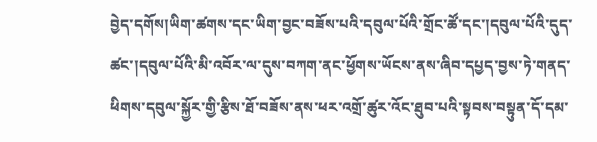བྱེད་དགོས།ཡིག་ཚགས་དང་ཡིག་བྱང་བཟོས་པའི་དབུལ་པོའི་གྲོང་ཚོ་དང་།དབུལ་པོའི་དུད་ཚང་།དབུལ་པོའི་མི་འབོར་ལ་དུས་བཀག་ནང་ཕྱོགས་ཡོངས་ནས་ཞིབ་དཔྱད་བྱས་ཏེ་གནད་ཕིགས་དབུལ་སྐྱོར་གྱི་རྩིས་ཐོ་བཟོས་ནས་ཕར་འགྲོ་ཚུར་འོང་ཐུབ་པའི་སྟབས་བསྟུན་དོ་དམ་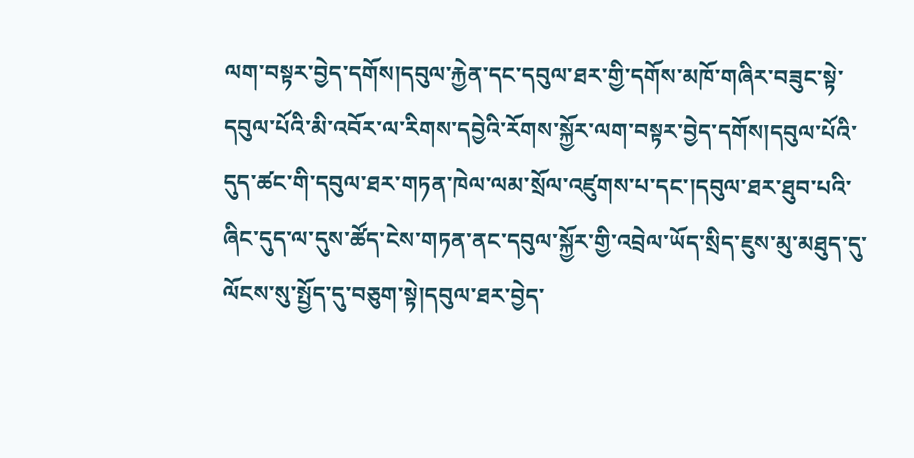ལག་བསྟར་བྱེད་དགོས།དབུལ་རྐྱེན་དང་དབུལ་ཐར་གྱི་དགོས་མཁོ་གཞིར་བཟུང་སྟེ་དབུལ་པོའི་མི་འབོར་ལ་རིགས་དབྱེའི་རོགས་སྐྱོར་ལག་བསྟར་བྱེད་དགོས།དབུལ་པོའི་དུད་ཚང་གི་དབུལ་ཐར་གཏན་ཁེལ་ལམ་སྲོལ་འཛུགས་པ་དང་།དབུལ་ཐར་ཐུབ་པའི་ཞིང་དུད་ལ་དུས་ཚོད་ངེས་གཏན་ནང་དབུལ་སྐྱོར་གྱི་འབྲེལ་ཡོད་སྲིད་ཇུས་མུ་མཐུད་དུ་ལོངས་སུ་སྤྱོད་དུ་བཅུག་སྟེ།དབུལ་ཐར་བྱེད་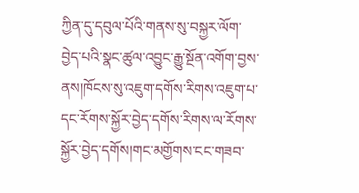ཀྱིན་དུ་དབུལ་པོའི་གནས་སུ་བསྐྱར་ལོག་བྱེད་པའི་སྣང་ཚུལ་འབྱུང་རྒྱུ་སྔོན་འགོག་བྱས་ནས།ཁོངས་སུ་འཇུག་དགོས་རིགས་འཇུག་པ་དང་རོགས་སྐྱོར་བྱེད་དགོས་རིགས་ལ་རོགས་སྐྱོར་བྱེད་དགོས།གང་མགྱོགས་ངང་གཟབ་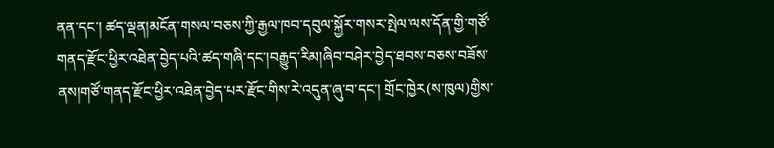ནན་དང་། ཚད་ལྡན།མངོན་གསལ་བཅས་ཀྱི་རྒྱལ་ཁབ་དབུལ་སྐྱོར་གསར་སྤེལ་ལས་དོན་གྱི་གཙོ་གནད་རྫོང་ཕྱིར་འཐེན་བྱེད་པའི་ཚད་གཞི་དང་།བརྒྱུད་རིམ།ཞིབ་བཤེར་བྱེད་ཐབས་བཅས་བཟོས་ནས།གཙོ་གནད་རྫོང་ཕྱིར་འཐེན་བྱེད་པར་རྫོང་གིས་རེ་འདུན་ཞུ་བ་དང་། གྲོང་ཁྱེར(ས་ཁུལ)གྱིས་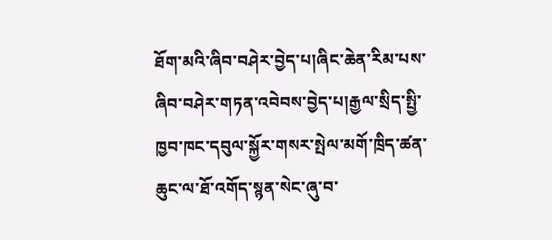ཐོག་མའི་ཞིབ་བཤེར་བྱེད་པ།ཞིང་ཆེན་རིམ་པས་ཞིབ་བཤེར་གཏན་འབེབས་བྱེད་པ།རྒྱལ་སྲིད་སྤྱི་ཁྱབ་ཁང་དབུལ་སྐྱོར་གསར་སྤེལ་མགོ་ཁྲིད་ཚན་ཆུང་ལ་ཐོ་འགོད་སྙན་སེང་ཞུ་བ་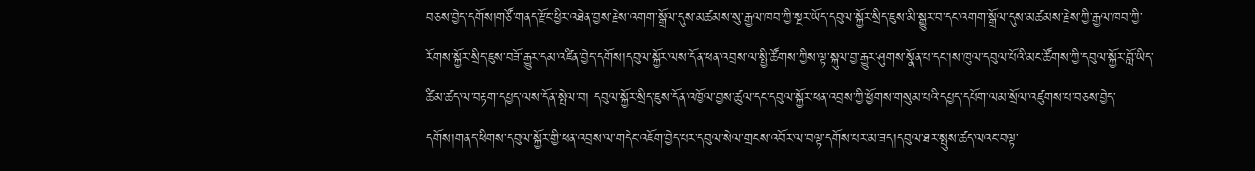བཅས་བྱེད་དགོས།གཙོ་གནད་རྫོང་ཕྱིར་འཐེན་བྱས་རྗེས་འགག་སྒྲོལ་དུས་མཚམས་སུ་རྒྱལ་ཁབ་ཀྱི་སྔར་ཡོད་དབུལ་སྐྱོར་སྲིད་ཇུས་མི་སྒྱུར་བ་དང་འགག་སྒྲོལ་དུས་མཚམས་རྗེས་ཀྱི་རྒྱལ་ཁབ་ཀྱི་རོགས་སྐྱོར་སྲིད་ཇུས་བཟོ་རྒྱུར་དམ་འཛིན་བྱེད་དགོས།དབུལ་སྐྱོར་ལས་དོན་ཕན་འབྲས་ལ་སྤྱི་ཚོགས་ཀྱིས་ལྟ་སྐུལ་བྱ་རྒྱུར་ཤུགས་སྣོན་པ་དང་།ས་ཁུལ་དབུལ་པོའི་མང་ཚོགས་ཀྱི་དབུལ་སྐྱོར་བློ་ཡིད་ཚིམ་ཚད་ལ་བརྟག་དཔྱད་ལས་དོན་སྤེལ་བ། དབུལ་སྐྱོར་སྲིད་ཇུས་དོན་འཁྱོལ་བྱས་ཚུལ་དང་དབུལ་སྐྱོར་ཕན་འབྲས་ཀྱི་ཕྱོགས་གསུམ་པའི་དཔྱད་དཔོག་ལམ་སྲོལ་འཛུགས་པ་བཅས་བྱེད་དགོས།གནད་ཕིགས་དབུལ་སྐྱོར་གྱི་ཕན་འབྲས་ལ་གདེང་འཇོག་བྱེད་པར་དབུལ་སེལ་གྲངས་འབོར་ལ་བལྟ་དགོས་པར་མ་ཟད།དབུལ་ཐར་སྤུས་ཚད་ལའང་བལྟ་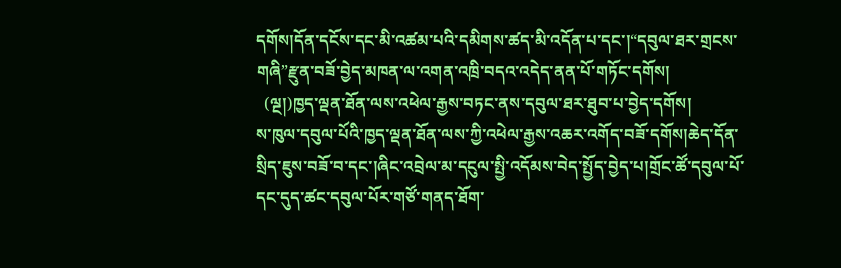དགོས།དོན་དངོས་དང་མི་འཚམ་པའི་དམིགས་ཚད་མི་འདོན་པ་དང་།“དབུལ་ཐར་གྲངས་གཞི”རྫུན་བཟོ་བྱེད་མཁན་ལ་འགན་འཁྲི་བདའ་འདེད་ནན་པོ་གཏོང་དགོས།
  (ལྔ།)ཁྱད་ལྡན་ཐོན་ལས་འཕེལ་རྒྱས་བཏང་ནས་དབུལ་ཐར་ཐུབ་པ་བྱེད་དགོས།
ས་ཁུལ་དབུལ་པོའི་ཁྱད་ལྡན་ཐོན་ལས་ཀྱི་འཕེལ་རྒྱས་འཆར་འགོད་བཟོ་དགོས།ཆེད་དོན་སྲིད་ཇུས་བཟོ་བ་དང་།ཞིང་འབྲེལ་མ་དངུལ་སྤྱི་འདོམས་བེད་སྤྱོད་བྱེད་པ།གྲོང་ཚོ་དབུལ་པོ་དང་དུད་ཚང་དབུལ་པོར་གཙོ་གནད་ཐོག་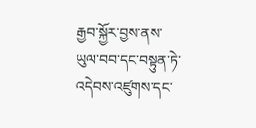རྒྱབ་སྐྱོར་བྱས་ནས་ཡུལ་བབ་དང་བསྟུན་ཏེ་འདེབས་འཛུགས་དང་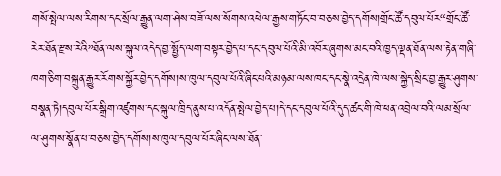གསོ་སྤེལ་ལས་རིགས་དང་སྲོལ་རྒྱུན་ལག་ཤེས་བཟོ་ལས་སོགས་འཕེལ་རྒྱས་གཏོང་བ་བཅས་བྱེད་དགོས།གྲོང་ཚོ་དབུལ་པོར“གྲོང་ཚོ་རེར་ཐོན་རྫས་རེའི”ཐོན་ལས་སྐུལ་འདེད་བྱ་སྤྱོད་ལག་བསྟར་བྱེད་པ་དང་དབུལ་པོའི་མི་འབོར་ཞུགས་མང་བའི་ཁྱད་ལྡན་ཐོན་ལས་རྟེན་གཞི་ཁག་ཅིག་བསྐྲུན་རྒྱུར་རོགས་སྐྱོར་བྱེད་དགོས།ས་ཁུལ་དབུལ་པོའི་ཞིང་པའི་མཉམ་ལས་ཁང་དང་སྣེ་འདྲེན་ཁེ་ལས་སྐྱེད་སྲིང་བྱ་རྒྱུར་ཤུགས་བསྣན་ཏེ།དབུལ་པོར་སྒྲིག་འཛུགས་དང་སྐུལ་ཁྲིད་ནུས་པ་འདོན་སྤེལ་བྱེད་པ།དེ་དང་དབུལ་པོའི་དུད་ཚང་གི་ཁེ་ཕན་འབྲེལ་བའི་ལམ་སྲོལ་ལ་ཤུགས་སྣོན་པ་བཅས་བྱེད་དགོས།ས་ཁུལ་དབུལ་པོར་ཞིང་ལས་ཐོན་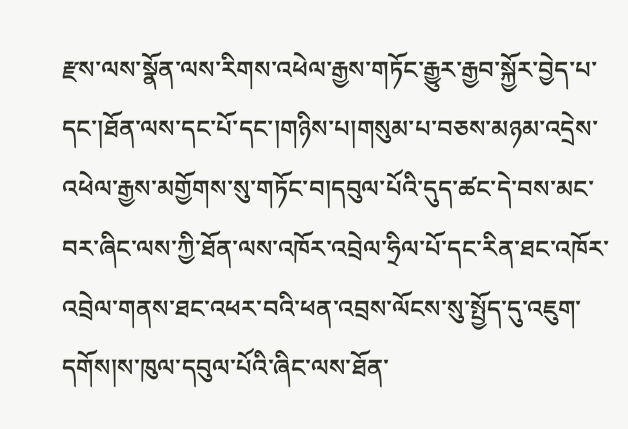རྫས་ལས་སྣོན་ལས་རིགས་འཕེལ་རྒྱས་གཏོང་རྒྱུར་རྒྱབ་སྐྱོར་བྱེད་པ་དང་།ཐོན་ལས་དང་པོ་དང་།གཉིས་པ།གསུམ་པ་བཅས་མཉམ་འདྲེས་འཕེལ་རྒྱས་མགྱོགས་སུ་གཏོང་བ།དབུལ་པོའི་དུད་ཚང་དེ་བས་མང་བར་ཞིང་ལས་ཀྱི་ཐོན་ལས་འཁོར་འབྲེལ་ཧྲིལ་པོ་དང་རིན་ཐང་འཁོར་འབྲེལ་གནས་ཐང་འཕར་བའི་ཕན་འབྲས་ལོངས་སུ་སྤྱོད་དུ་འཇུག་དགོས།ས་ཁུལ་དབུལ་པོའི་ཞིང་ལས་ཐོན་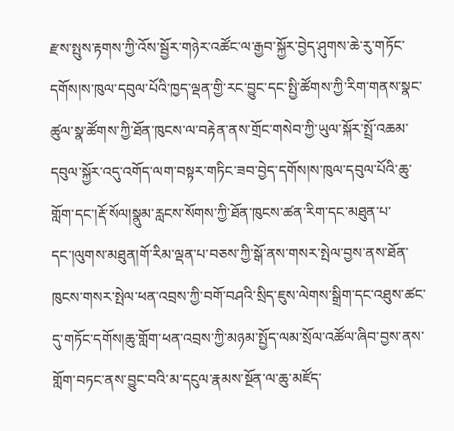རྫས་སྤུས་རྟགས་ཀྱི་འོས་སྦྱོར་གཉེར་འཚོང་ལ་རྒྱབ་སྐྱོར་བྱེད་ཤུགས་ཆེ་རུ་གཏོང་དགོས།ས་ཁུལ་དབུལ་པོའི་ཁྱད་ལྡན་གྱི་རང་བྱུང་དང་སྤྱི་ཚོགས་ཀྱི་རིག་གནས་སྣང་ཚུལ་སྣ་ཚོགས་ཀྱི་ཐོན་ཁུངས་ལ་བརྟེན་ནས་གྲོང་གསེབ་ཀྱི་ཡུལ་སྐོར་སྤྲོ་འཆམ་དབུལ་སྐྱོར་འདུ་འགོད་ལག་བསྟར་གཏིང་ཟབ་བྱེད་དགོས།ས་ཁུལ་དབུལ་པོའི་ཆུ་གློག་དང་།རྡོ་སོལ།སྣུམ་རླངས་སོགས་ཀྱི་ཐོན་ཁུངས་ཚན་རིག་དང་མཐུན་པ་དང་།ལུགས་མཐུན།གོ་རིམ་ལྡན་པ་བཅས་ཀྱི་སྒོ་ནས་གསར་སྤེལ་བྱས་ནས་ཐོན་ཁུངས་གསར་སྤེལ་ཕན་འབྲས་ཀྱི་བགོ་བཤའི་སྲིད་ཇུས་ལེགས་སྒྲིག་དང་འཐུས་ཚང་དུ་གཏོང་དགོས།ཆུ་གློག་ཕན་འབྲས་ཀྱི་མཉམ་སྤྱོད་ལམ་སྲོལ་འཚོལ་ཞིབ་བྱས་ནས་གློག་བཏང་ནས་བྱུང་བའི་མ་དངུལ་རྣམས་སྔོན་ལ་ཆུ་མཛོད་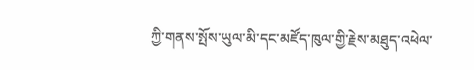ཀྱི་གནས་སྤོས་ཡུལ་མི་དང་མཛོད་ཁུལ་གྱི་རྗེས་མཐུད་འཕེལ་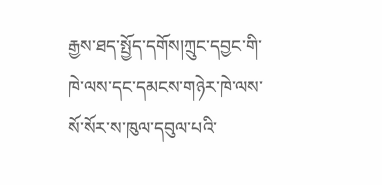རྒྱས་ཐད་སྤྱོད་དགོས།ཀྲུང་དབྱང་གི་ཁེ་ལས་དང་དམངས་གཉེར་ཁེ་ལས་སོ་སོར་ས་ཁུལ་དབུལ་པའི་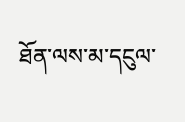ཐོན་ལས་མ་དངུལ་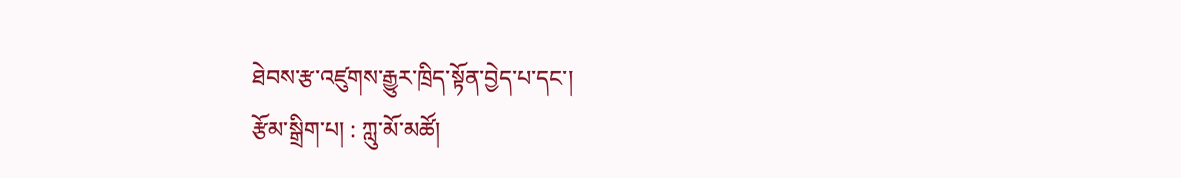ཐེབས་རྩ་འཛུགས་རྒྱུར་ཁྲིད་སྟོན་བྱེད་པ་དང་།
རྩོམ་སྒྲིག་པ། : ཀླུ་མོ་མཚོ།